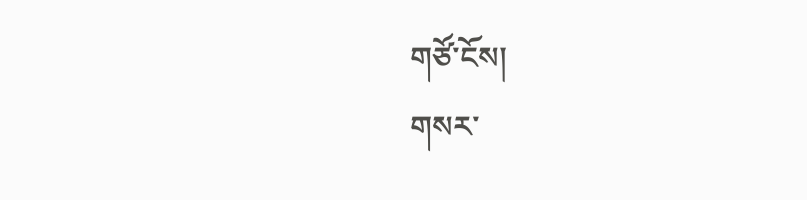གཙོ་ངོས།
གསར་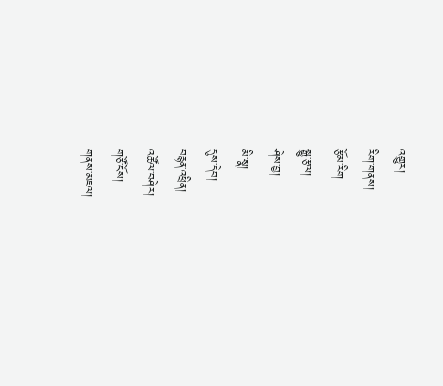འགྱུར།
རིག་གནས།
རྩོམ་རིག
སྒྱུ་རྩལ།
ཤེས་བྱ།
མི་སྣ།
དུས་དེབ།
བརྙན་འཕྲིན།
འཚོལ་བཤེར།
གཙོ་ངོས།
གནས་མཇལ།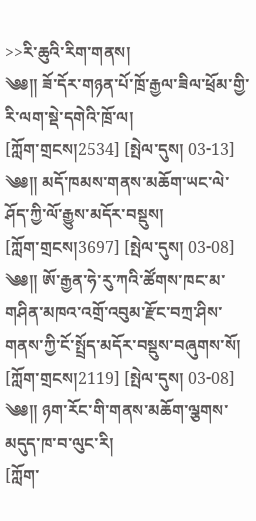>>རི་ཆུའི་རིག་གནས།
༄༅།། ཟོ་དོར་གཉན་པོ་ཁྲོ་རྒྱལ་ཟིལ་ཕྲོམ་གྱི་རི་ལག་སྡེ་དགེའི་ཁྲོ་ལ།
[ཀློག་གྲངས།2534] [སྤེལ་དུས། 03-13]
༄༅།། མདོ་ཁམས་གནས་མཆོག་ཡང་ལེ་ཤོད་ཀྱི་ལོ་རྒྱུས་མདོར་བསྡུས།
[ཀློག་གྲངས།3697] [སྤེལ་དུས། 03-08]
༄༅།། ཨོ་རྒྱན་ཧེ་རུ་ཀའི་ཚོགས་ཁང་མ་གཤིན་མཁའ་འགྲོ་འབུམ་རྫོང་བཀྲ་ཤིས་གནས་ཀྱི་ངོ་སྤྲོད་མདོར་བསྡུས་བཞུགས་སོ།
[ཀློག་གྲངས།2119] [སྤེལ་དུས། 03-08]
༄༅།། ཉག་རོང་གི་གནས་མཆོག་ལྕགས་མདུད་ཁ་བ་ལུང་རི།
[ཀློག་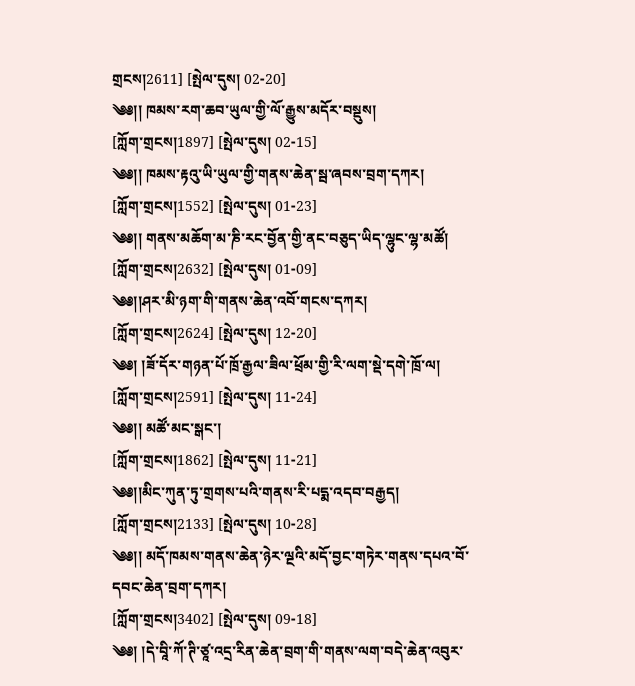གྲངས།2611] [སྤེལ་དུས། 02-20]
༄༅།། ཁམས་རག་ཆབ་ཡུལ་གྱི་ལོ་རྒྱུས་མདོར་བསྡུས།
[ཀློག་གྲངས།1897] [སྤེལ་དུས། 02-15]
༄༅།། ཁམས་རྟའུ་ཡི་ཡུལ་གྱི་གནས་ཆེན་སྦ་ཞབས་བྲག་དཀར།
[ཀློག་གྲངས།1552] [སྤེལ་དུས། 01-23]
༄༅།། གནས་མཆོག་མ་ཎི་རང་བྱོན་གྱི་ནང་བཅུད་ཡིད་ལྷུང་ལྷ་མཚོ།
[ཀློག་གྲངས།2632] [སྤེལ་དུས། 01-09]
༄༅།།ཤར་མི་ཉག་གི་གནས་ཆེན་འབོ་གངས་དཀར།
[ཀློག་གྲངས།2624] [སྤེལ་དུས། 12-20]
༄༅། །ཟོ་དོར་གཉན་པོ་ཁྲོ་རྒྱལ་ཟིལ་ཕྲོམ་གྱི་རི་ལག་སྡེ་དགེ་ཁྲོ་ལ།
[ཀློག་གྲངས།2591] [སྤེལ་དུས། 11-24]
༄༅།། མཚོ་མང་སྒང་།
[ཀློག་གྲངས།1862] [སྤེལ་དུས། 11-21]
༄༅།།མིང་ཀུན་ཏུ་གྲགས་པའི་གནས་རི་པདྨ་འདབ་བརྒྱད།
[ཀློག་གྲངས།2133] [སྤེལ་དུས། 10-28]
༄༅།། མདོ་ཁམས་གནས་ཆེན་ཉེར་ལྔའི་མདོ་བྱང་གཏེར་གནས་དཔའ་བོ་དབང་ཆེན་བྲག་དཀར།
[ཀློག་གྲངས།3402] [སྤེལ་དུས། 09-18]
༄༅། །དེ་བཱི་ཀོ་ཊི་ཙཱ་འདྲ་རིན་ཆེན་བྲག་གི་གནས་ལག་བདེ་ཆེན་འབུར་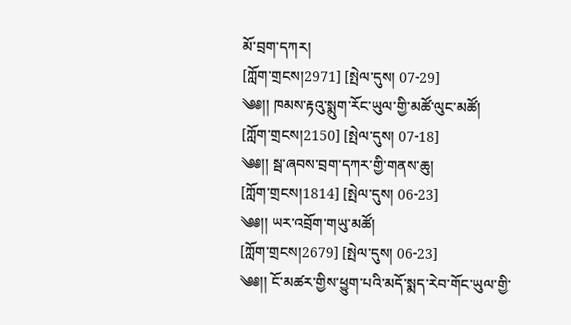མོ་བྲག་དཀར།
[ཀློག་གྲངས།2971] [སྤེལ་དུས། 07-29]
༄༅།། ཁམས་རྟའུ་སྨུག་རོང་ཡུལ་གྱི་མཚོ་ལུང་མཚོ།
[ཀློག་གྲངས།2150] [སྤེལ་དུས། 07-18]
༄༅།། སྦ་ཞབས་བྲག་དཀར་གྱི་གནས་ཆུ།
[ཀློག་གྲངས།1814] [སྤེལ་དུས། 06-23]
༄༅།། ཡར་འབྲོག་གཡུ་མཚོ།
[ཀློག་གྲངས།2679] [སྤེལ་དུས། 06-23]
༄༅།། ངོ་མཚར་གྱིས་ཕྱུག་པའི་མདོ་སྨད་རེབ་གོང་ཡུལ་གྱི་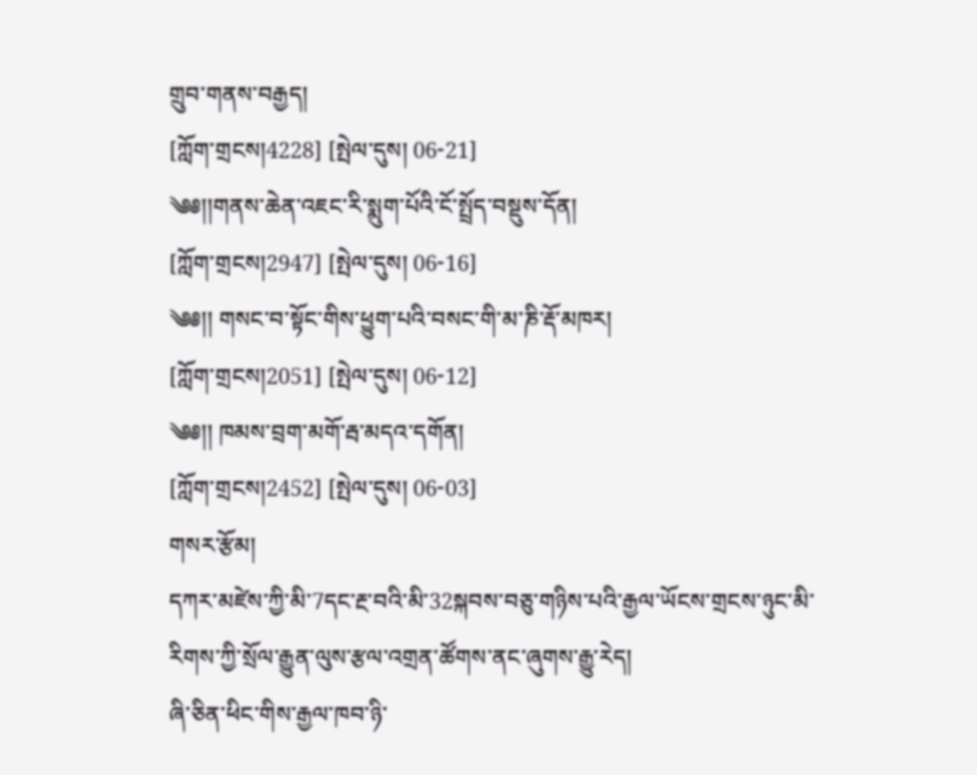གྲུབ་གནས་བརྒྱད།
[ཀློག་གྲངས།4228] [སྤེལ་དུས། 06-21]
༄༅།།གནས་ཆེན་འཇང་རི་སྨུག་པོའི་ངོ་སྤྲོད་བསྡུས་དོན།
[ཀློག་གྲངས།2947] [སྤེལ་དུས། 06-16]
༄༅།། གསང་བ་སྟོང་གིས་ཕྱུག་པའི་བསང་གི་མ་ཎི་རྡོ་མཁར།
[ཀློག་གྲངས།2051] [སྤེལ་དུས། 06-12]
༄༅།། ཁམས་བྲག་མགོ་རྦ་མདའ་དགོན།
[ཀློག་གྲངས།2452] [སྤེལ་དུས། 06-03]
གསར་རྩོམ།
དཀར་མཛེས་ཀྱི་མི་7དང་རྔ་བའི་མི་32སྐབས་བཅུ་གཉིས་པའི་རྒྱལ་ཡོངས་གྲངས་ཉུང་མི་རིགས་ཀྱི་སྲོལ་རྒྱུན་ལུས་རྩལ་འགྲན་ཚོགས་ནང་ཞུགས་རྒྱུ་རེད།
ཞི་ཅིན་ཕིང་གིས་རྒྱལ་ཁབ་ཉི་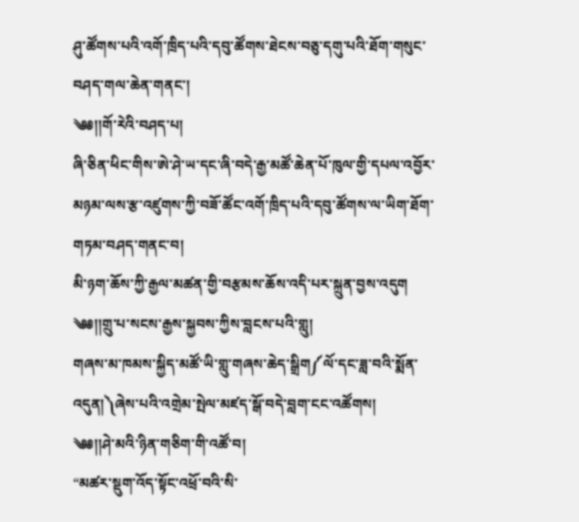ཤུ་ཚོགས་པའི་འགོ་ཁྲིད་པའི་དབུ་ཚོགས་ཐེངས་བཅུ་དགུ་པའི་ཐོག་གསུང་བཤད་གལ་ཆེན་གནང་།
༄༅།།གོ་རེའི་བཤད་པ།
ཞི་ཅིན་ཕིང་གིས་ཨེ་ཤེ་ཡ་དང་ཞི་བདེ་རྒྱ་མཚོ་ཆེན་པོ་ཁུལ་གྱི་དཔལ་འབྱོར་མཉམ་ལས་རྩ་འཛུགས་ཀྱི་བཟོ་ཚོང་འགོ་ཁྲིད་པའི་དབུ་ཚོགས་ལ་ཡིག་ཐོག་གཏམ་བཤད་གནང་བ།
མི་ཉག་ཆོས་ཀྱི་རྒྱལ་མཚན་གྱི་བརྩམས་ཆོས་འདི་པར་སྐྲུན་བྱས་འདུག
༄༅།།གྲུ་པ་སངས་རྒྱས་སྐྱབས་ཀྱིས་བླངས་པའི་གླུ།
གཞས་མ་ཁམས་སྐྱིད་མཚོ་ཡི་གླུ་གཞས་ཆེད་སྒྲིག༼ལོ་དང་ཟླ་བའི་སྨོན་འདུན།༽ཞེས་པའི་འགྲེམ་སྤེལ་མཛད་སྒོ་བདེ་བླག་ངང་འཚོགས།
༄༅།།ཤེ་མའི་ཉིན་གཅིག་གི་འཚོ་བ།
“མཚར་སྡུག་འོད་སྟོང་འཕྲོ་བའི་སི་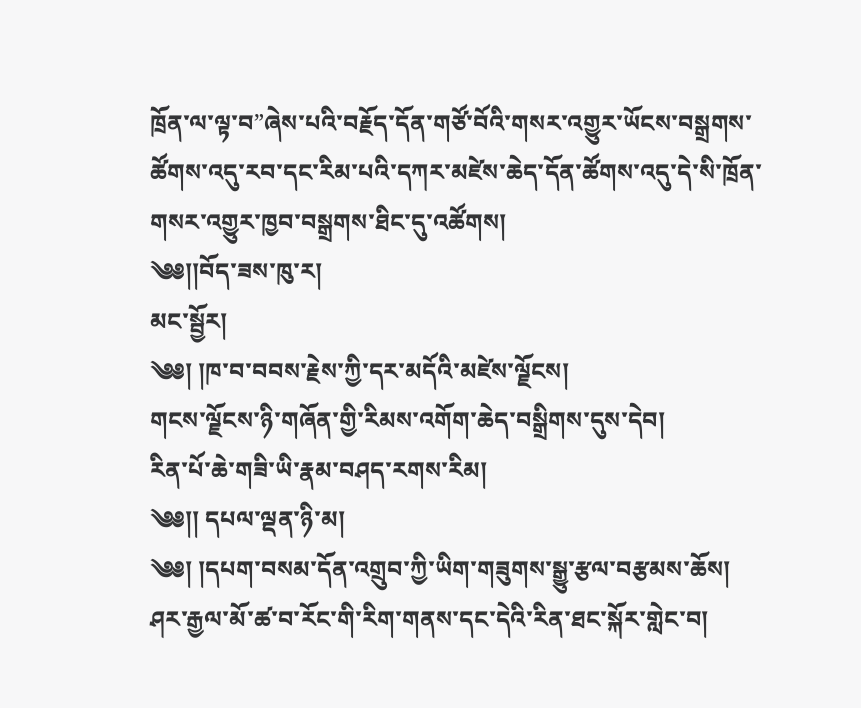ཁྲོན་ལ་ལྟ་བ”ཞེས་པའི་བརྗོད་དོན་གཙོ་བོའི་གསར་འགྱུར་ཡོངས་བསྒྲགས་ཚོགས་འདུ་རབ་དང་རིམ་པའི་དཀར་མཛེས་ཆེད་དོན་ཚོགས་འདུ་དེ་སི་ཁྲོན་གསར་འགྱུར་ཁྱབ་བསྒྲགས་ཐིང་དུ་འཚོགས།
༄༅།།བོད་ཟས་ཁུ་ར།
མང་སྦྱོར།
༄༅། །ཁ་བ་བབས་རྗེས་ཀྱི་དར་མདོའི་མཛེས་ལྗོངས།
གངས་ལྗོངས་ཉི་གཞོན་གྱི་རིམས་འགོག་ཆེད་བསྒྲིགས་དུས་དེབ།
རིན་པོ་ཆེ་གཟི་ཡི་རྣམ་བཤད་རགས་རིམ།
༄༅།། དཔལ་ལྡན་ཉི་མ།
༄༅། །དཔག་བསམ་དོན་འགྲུབ་ཀྱི་ཡིག་གཟུགས་སྒྱུ་རྩལ་བརྩམས་ཆོས།
ཤར་རྒྱལ་མོ་ཚ་བ་རོང་གི་རིག་གནས་དང་དེའི་རིན་ཐང་སྐོར་གླེང་བ།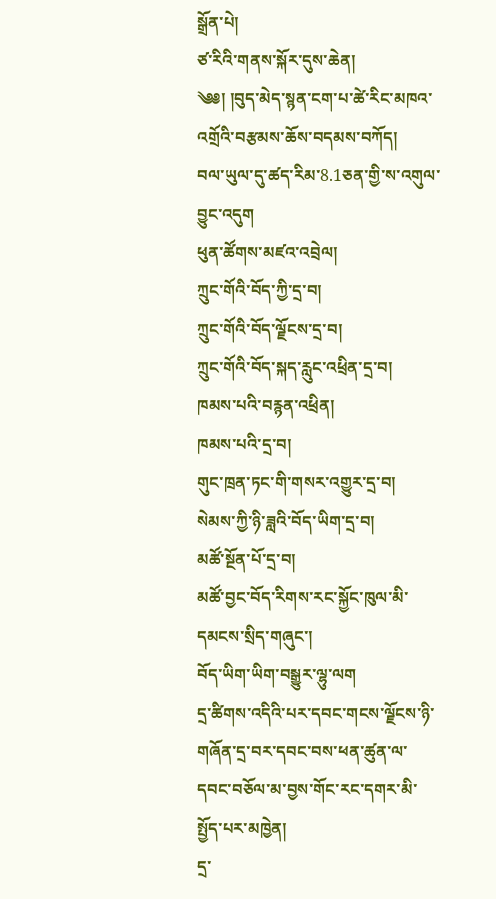སྒྲོན་པེ།
ཙ་རིའི་གནས་སྐོར་དུས་ཆེན།
༄༅། །བུད་མེད་སྙན་ངག་པ་ཚེ་རིང་མཁའ་འགྲོའི་བརྩམས་ཆོས་བདམས་བཀོད།
བལ་ཡུལ་དུ་ཚད་རིམ་8.1ཅན་གྱི་ས་འགུལ་བྱུང་འདུག
ཕུན་ཚོགས་མཛའ་འབྲེལ།
ཀྲུང་གོའི་བོད་ཀྱི་དྲ་བ།
ཀྲུང་གོའི་བོད་ལྗོངས་དྲ་བ།
ཀྲུང་གོའི་བོད་སྐད་རླུང་འཕྲིན་དྲ་བ།
ཁམས་པའི་བརྙན་འཕྲིན།
ཁམས་པའི་དྲ་བ།
གུང་ཁྲན་ཏང་གི་གསར་འགྱུར་དྲ་བ།
སེམས་ཀྱི་ཉི་ཟླའི་བོད་ཡིག་དྲ་བ།
མཚོ་སྔོན་པོ་དྲ་བ།
མཚོ་བྱང་བོད་རིགས་རང་སྐྱོང་ཁུལ་མི་དམངས་སྲིད་གཞུང་།
བོད་ཡིག་ཡིག་བསྒྱུར་ལྷུ་ལག
དྲ་ཚིགས་འདིའི་པར་དབང་གངས་ལྗོངས་ཉི་གཞོན་དྲ་བར་དབང་བས་ཕན་ཚུན་ལ་དབང་བཅོལ་མ་བྱས་གོང་རང་དགར་མི་སྤྱོད་པར་མཁྱེན།
དྲ་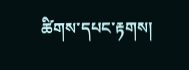ཚིགས་དཔང་རྟགས།